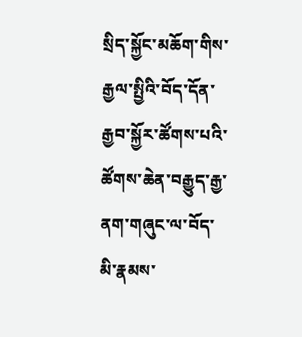སྲིད་སྐྱོང་མཆོག་གིས་རྒྱལ་སྤྱིའི་བོད་དོན་རྒྱབ་སྐྱོར་ཚོགས་པའི་ཚོགས་ཆེན་བརྒྱུད་རྒྱ་ནག་གཞུང་ལ་བོད་མི་རྣམས་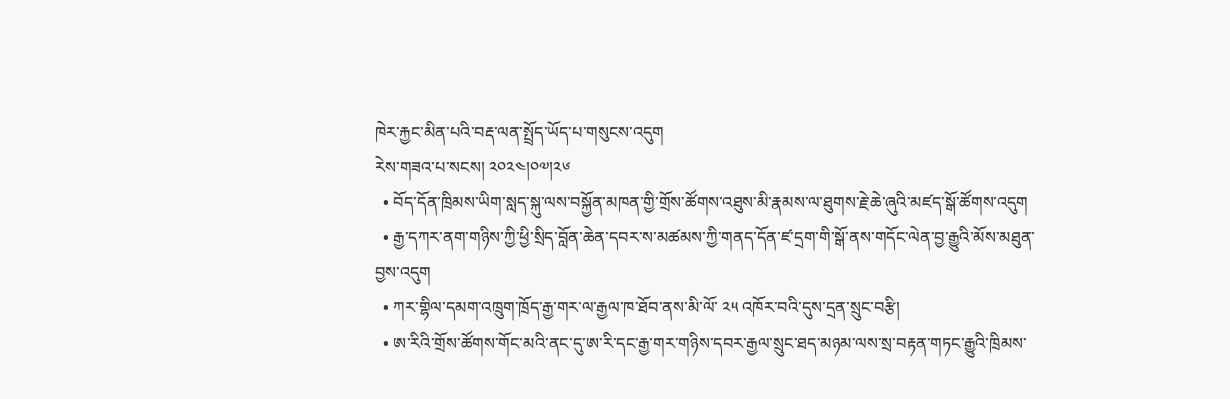ཁེར་རྐྱང་མིན་པའི་བརྡ་ལན་སྤྲོད་ཡོད་པ་གསུངས་འདུག
རེས་གཟའ་པ་སངས། ༢༠༢༤།༠༧།༢༦
  • བོད་དོན་ཁྲིམས་ཡིག་སླད་སྐུ་ལས་བསྐྱོན་མཁན་གྱི་གྲོས་ཚོགས་འཐུས་མི་རྣམས་ལ་ཐུགས་རྗེ་ཆེ་ཞུའི་མཛད་སྒོ་ཚོགས་འདུག
  • རྒྱ་དཀར་ནག་གཉིས་ཀྱི་ཕྱི་སྲིད་བློན་ཆེན་དབར་ས་མཚམས་ཀྱི་གནད་དོན་ཛ་དྲག་གི་སྒོ་ནས་གདོང་ལེན་བྱ་རྒྱུའི་མོས་མཐུན་བྱས་འདུག
  • ཀར་གྷིལ་དམག་འཁྲུག་ཁྲོད་རྒྱ་གར་ལ་རྒྱལ་ཁ་ཐོབ་ནས་མི་ལོ་ ༢༥ འཁོར་བའི་དུས་དྲན་སྲུང་བརྩི།
  • ཨ་རིའི་གྲོས་ཚོགས་གོང་མའི་ནང་དུ་ཨ་རི་དང་རྒྱ་གར་གཉིས་དབར་རྒྱལ་སྲུང་ཐད་མཉམ་ལས་སྲ་བརྟན་གཏང་རྒྱུའི་ཁྲིམས་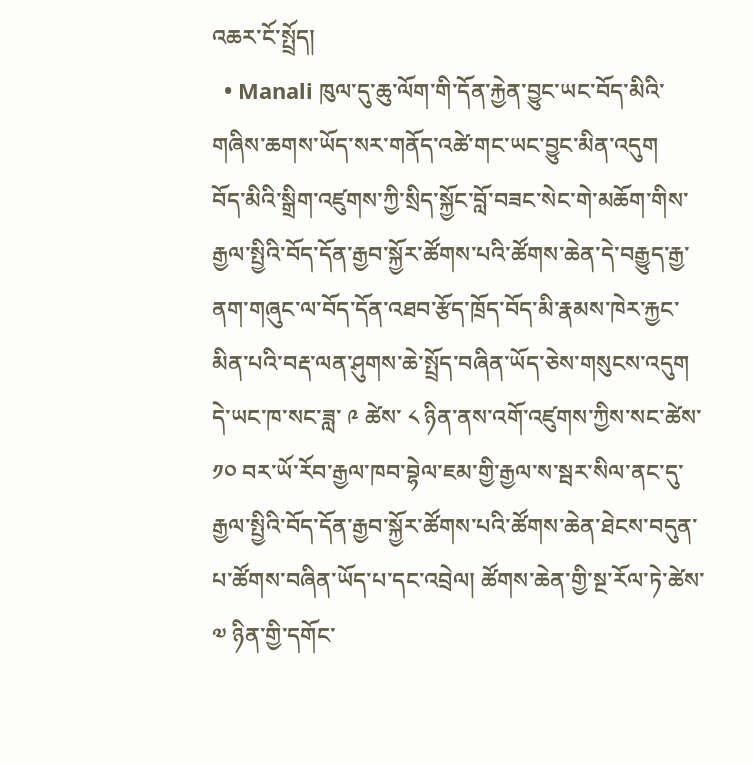འཆར་ངོ་སྤྲོད།
  • Manali ཁུལ་དུ་ཆུ་ལོག་གི་དོན་རྐྱེན་བྱུང་ཡང་བོད་མིའི་གཞིས་ཆགས་ཡོད་སར་གནོད་འཚེ་གང་ཡང་བྱུང་མིན་འདུག
བོད་མིའི་སྒྲིག་འཛུགས་ཀྱི་སྲིད་སྐྱོང་བློ་བཟང་སེང་གེ་མཆོག་གིས་རྒྱལ་སྤྱིའི་བོད་དོན་རྒྱབ་སྐྱོར་ཚོགས་པའི་ཚོགས་ཆེན་དེ་བརྒྱུད་རྒྱ་ནག་གཞུང་ལ་བོད་དོན་འཐབ་རྩོད་ཁྲོད་བོད་མི་རྣམས་ཁེར་རྐྱང་མིན་པའི་བརྡ་ལན་ཤུགས་ཆེ་སྤྲོད་བཞིན་ཡོད་ཅེས་གསུངས་འདུག
དེ་ཡང་ཁ་སང་ཟླ་ ༩ ཚེས་ ༨ ཉིན་ནས་འགོ་འཛུགས་ཀྱིས་སང་ཚེས་ ༡༠ བར་ཡོ་རོབ་རྒྱལ་ཁབ་བྷེལ་ཇམ་གྱི་རྒྱལ་ས་སྦར་སིལ་ནང་དུ་རྒྱལ་སྤྱིའི་བོད་དོན་རྒྱབ་སྐྱོར་ཚོགས་པའི་ཚོགས་ཆེན་ཐེངས་བདུན་པ་ཚོགས་བཞིན་ཡོད་པ་དང་འབྲེལ། ཚོགས་ཆེན་གྱི་སྔ་རོལ་ཏེ་ཚེས་ ༧ ཉིན་གྱི་དགོང་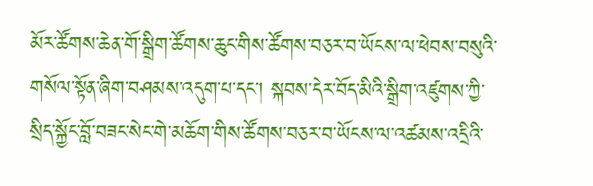མོར་ཚོགས་ཆེན་གོ་སྒྲིག་ཚོགས་ཆུང་གིས་ཚོགས་བཅར་བ་ཡོངས་ལ་ཕེབས་བསུའི་གསོལ་སྟོན་ཞིག་བཤམས་འདུག་པ་དང་། སྐབས་དེར་བོད་མིའི་སྒྲིག་འཛུགས་ཀྱི་སྲིད་སྐྱོང་བློ་བཟང་སེང་གེ་མཆོག་གིས་ཚོགས་བཅར་བ་ཡོངས་ལ་འཚམས་འདྲིའི་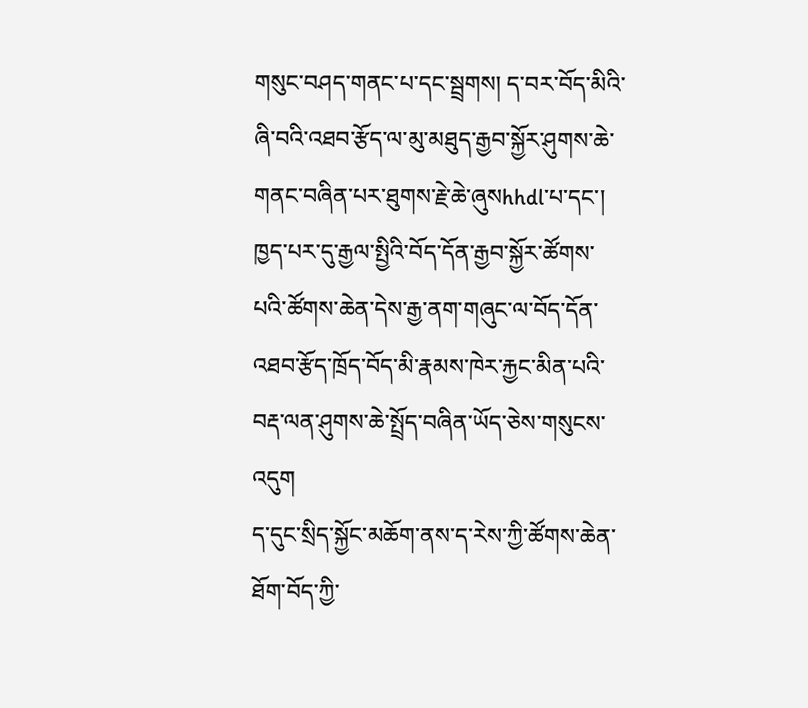གསུང་བཤད་གནང་པ་དང་སྦྲགས། ད་བར་བོད་མིའི་ཞི་བའི་འཐབ་རྩོད་ལ་མུ་མཐུད་རྒྱབ་སྐྱོར་ཤུགས་ཆེ་གནང་བཞིན་པར་ཐུགས་རྗེ་ཆེ་ཞུསhhdl་པ་དང་། ཁྱད་པར་དུ་རྒྱལ་སྤྱིའི་བོད་དོན་རྒྱབ་སྐྱོར་ཚོགས་པའི་ཚོགས་ཆེན་དེས་རྒྱ་ནག་གཞུང་ལ་བོད་དོན་འཐབ་རྩོད་ཁྲོད་བོད་མི་རྣམས་ཁེར་རྐྱང་མིན་པའི་བརྡ་ལན་ཤུགས་ཆེ་སྤྲོད་བཞིན་ཡོད་ཅེས་གསུངས་འདུག
ད་དུང་སྲིད་སྐྱོང་མཆོག་ནས་ད་རེས་ཀྱི་ཚོགས་ཆེན་ཐོག་བོད་ཀྱི་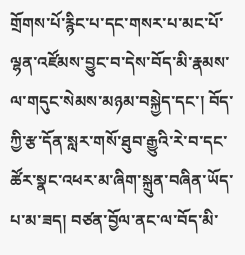གྲོགས་པོ་རྙིང་པ་དང་གསར་པ་མང་པོ་ལྷན་འཛོམས་བྱུང་བ་དེས་བོད་མི་རྣམས་ལ་གདུང་སེམས་མཉམ་བསྐྱེད་དང་། བོད་ཀྱི་རྩ་དོན་སླར་གསོ་ཐུབ་རྒྱུའི་རེ་བ་དང་ཚོར་སྣང་འཕར་མ་ཞིག་སྐྲུན་བཞིན་ཡོད་པ་མ་ཟད། བཙན་བྱོལ་ནང་ལ་བོད་མི་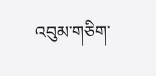འབུམ་གཅིག་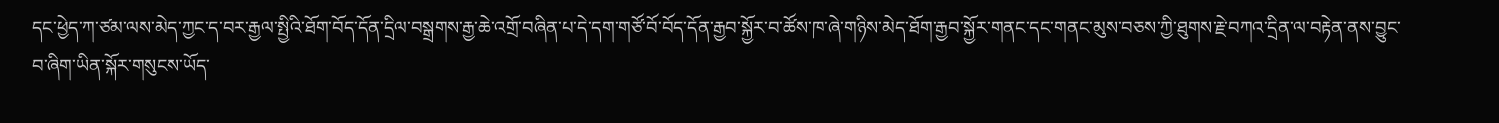དང་ཕྱེད་ཀ་ཙམ་ལས་མེད་ཀྱང་ད་བར་རྒྱལ་སྤྱིའི་ཐོག་བོད་དོན་དྲིལ་བསྒྲགས་རྒྱ་ཆེ་འགྲོ་བཞིན་པ་དེ་དག་གཙོ་བོ་བོད་དོན་རྒྱབ་སྐྱོར་བ་ཚོས་ཁ་ཞེ་གཉིས་མེད་ཐོག་རྒྱབ་སྐྱོར་གནང་དང་གནང་མུས་བཅས་ཀྱི་ཐུགས་རྗེ་བཀའ་དྲིན་ལ་བརྟེན་ནས་བྱུང་བ་ཞིག་ཡིན་སྐོར་གསུངས་ཡོད་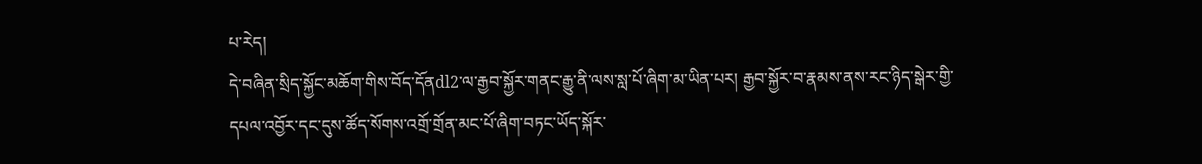པ་རེད།
དེ་བཞིན་སྲིད་སྐྱོང་མཆོག་གིས་བོད་དོནdl2་ལ་རྒྱབ་སྐྱོར་གནང་རྒྱུ་ནི་ལས་སླ་པོ་ཞིག་མ་ཡིན་པར། རྒྱབ་སྐྱོར་བ་རྣམས་ནས་རང་ཉིད་སྒེར་གྱི་དཔལ་འབྱོར་དང་དུས་ཚོད་སོགས་འགྲོ་གྲོན་མང་པོ་ཞིག་བཏང་ཡོད་སྐོར་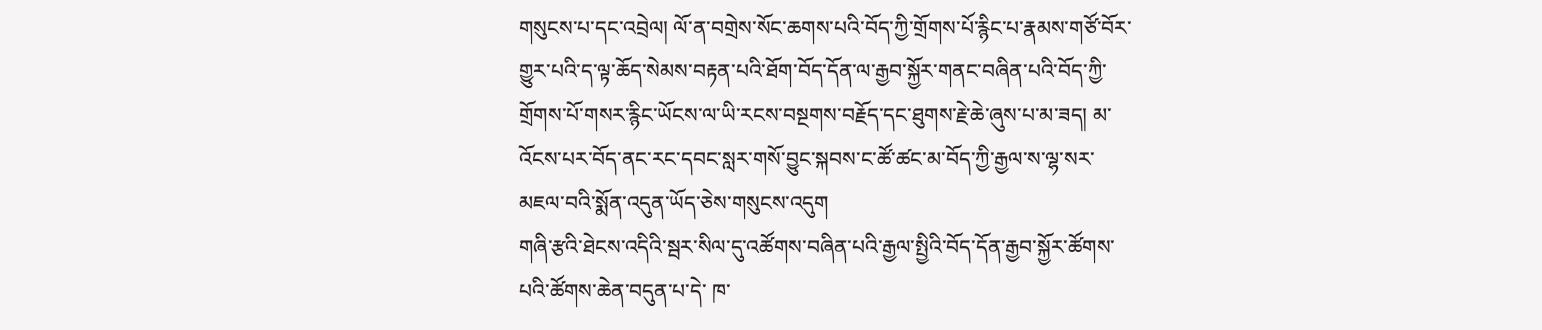གསུངས་པ་དང་འབྲེལ། ལོ་ན་བགྲེས་སོང་ཆགས་པའི་བོད་ཀྱི་གྲོགས་པོ་རྙིང་པ་རྣམས་གཙོ་བོར་གྱུར་པའི་ད་ལྟ་ཆོད་སེམས་བརྟན་པའི་ཐོག་བོད་དོན་ལ་རྒྱབ་སྐྱོར་གནང་བཞིན་པའི་བོད་ཀྱི་གྲོགས་པོ་གསར་རྙིང་ཡོངས་ལ་ཡི་རངས་བསྔགས་བརྗོད་དང་ཐུགས་རྗེ་ཆེ་ཞུས་པ་མ་ཟད། མ་འོངས་པར་བོད་ནང་རང་དབང་སླར་གསོ་བྱུང་སྐབས་ང་ཚོ་ཚང་མ་བོད་ཀྱི་རྒྱལ་ས་ལྷ་སར་མཇལ་བའི་སྨོན་འདུན་ཡོད་ཅེས་གསུངས་འདུག
གཞི་རྩའི་ཐེངས་འདིའི་སྦར་སིལ་དུ་འཚོགས་བཞིན་པའི་རྒྱལ་སྤྱིའི་བོད་དོན་རྒྱབ་སྐྱོར་ཚོགས་པའི་ཚོགས་ཆེན་བདུན་པ་དེ་ ཁ་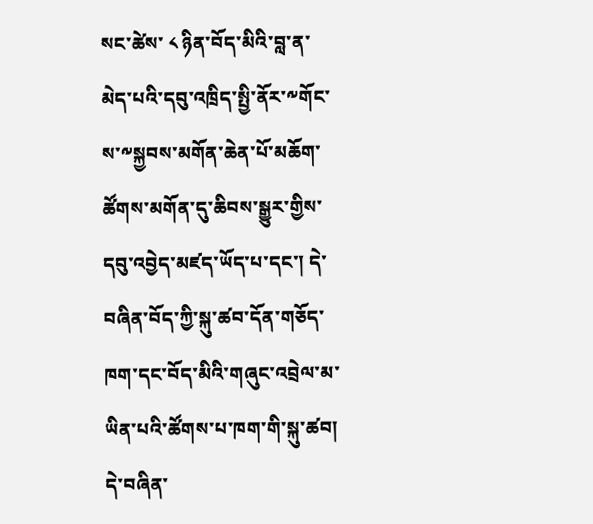སང་ཚེས་ ༨ ཉིན་བོད་མིའི་བླ་ན་མེད་པའི་དབུ་འཁྲིད་སྤྱི་ནོར་༸གོང་ས་༸སྐྱབས་མགོན་ཆེན་པོ་མཆོག་ཚོགས་མགོན་དུ་ཆིབས་སྒྱུར་གྱིས་དབུ་འབྱེད་མཛད་ཡོད་པ་དང་། དེ་བཞིན་བོད་ཀྱི་སྐུ་ཚབ་དོན་གཅོད་ཁག་དང་བོད་མིའི་གཞུང་འབྲེལ་མ་ཡིན་པའི་ཚོགས་པ་ཁག་གི་སྐུ་ཚབ། དེ་བཞིན་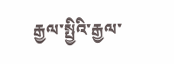རྒྱལ་སྤྱིའི་རྒྱལ་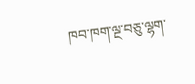ཁབ་ཁག་ལྔ་བཅུ་ལྷག་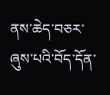ནས་ཆེད་བཅར་ཞུས་པའི་བོད་དོན་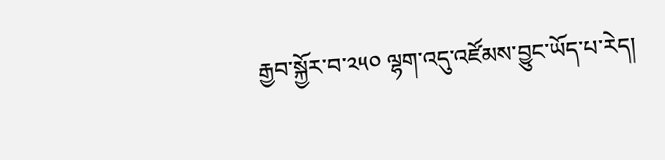རྒྱབ་སྐྱོར་བ་༢༥༠ ལྷག་འདུ་འཛོམས་བྱུང་ཡོད་པ་རེད།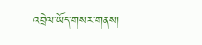འབྲེལ་ཡོད་གསར་གནས།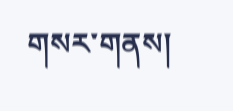གསར་གནས།